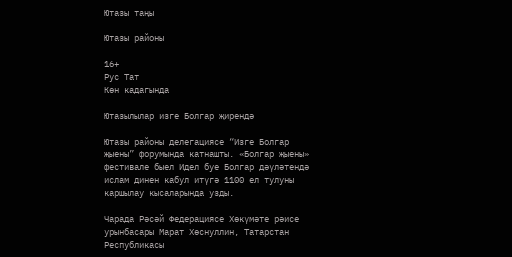Ютазы таңы

Ютазы районы

16+
Рус Тат
Көн кадагында

Ютазылылар изге Болгар җирендә

Ютазы районы делегациясе “Изге Болгар җыены” форумында катнашты. «Болгар җыены» фестивале быел Идел буе Болгар дәүләтендә ислам динен кабул итүгә 1100 ел тулуны каршылау кысаларында узды.

Чарада Рәсәй Федерациясе Хөкүмәте рәисе урынбасары Марат Хөснуллин, Татарстан Республикасы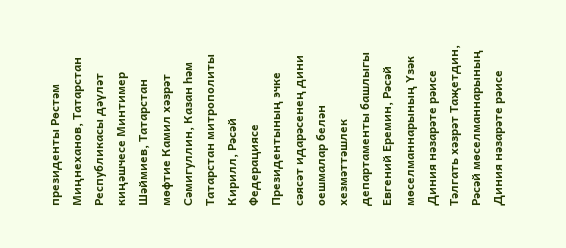президенты Рөстәм Миңнеханов, Татарстан Республикасы дәүләт киңәшчесе Минтимер Шәймиев, Татарстан мөфтие Камил хәзрәт Сәмигуллин, Казан һәм Татарстан митрополиты Кирилл, Рәсәй Федерациясе Президентының эчке сәясәт идарәсенең дини оешмалар белән хезмәттәшлек департаменты башлыгы Евгений Еремин, Рәсәй мөселманнарының Үзәк Диния нәзарәте рәисе Тәлгать хәзрәт Таҗетдин, Рәсәй мөселманнарының Диния нәзарәте рәисе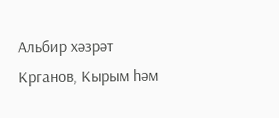Альбир хәзрәт Крганов, Кырым һәм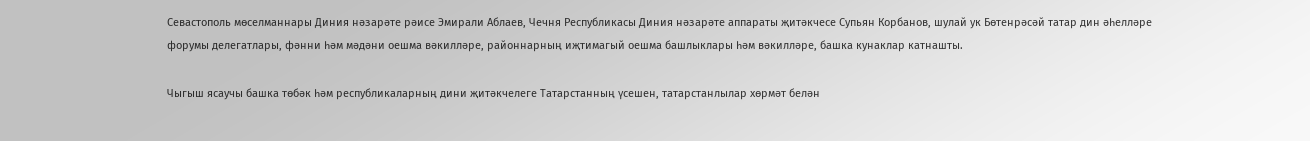Севастополь мөселманнары Диния нәзарәте рәисе Эмирали Аблаев, Чечня Республикасы Диния нәзарәте аппараты җитәкчесе Супьян Корбанов, шулай ук Бөтенрәсәй татар дин әһелләре форумы делегатлары, фәнни һәм мәдәни оешма вәкилләре, районнарның иҗтимагый оешма башлыклары һәм вәкилләре, башка кунаклар катнашты.

Чыгыш ясаучы башка төбәк һәм республикаларның дини җитәкчелеге Татарстанның үсешен, татарстанлылар хөрмәт белән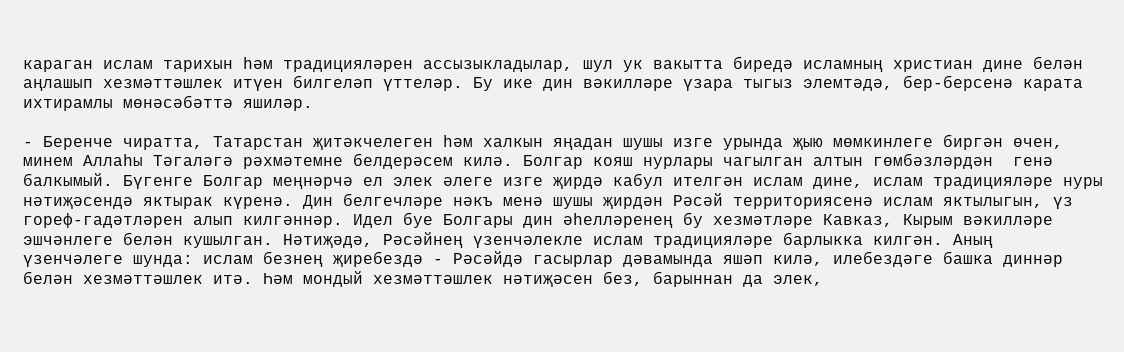караган ислам тарихын һәм традицияләрен ассызыкладылар, шул ук вакытта биредә исламның христиан дине белән аңлашып хезмәттәшлек итүен билгеләп үттеләр. Бу ике дин вәкилләре үзара тыгыз элемтәдә, бер-берсенә карата  ихтирамлы мөнәсәбәттә яшиләр.

- Беренче чиратта, Татарстан җитәкчелеген һәм халкын яңадан шушы изге урында җыю мөмкинлеге биргән өчен, минем Аллаһы Тәгаләгә рәхмәтемне белдерәсем килә. Болгар кояш нурлары чагылган алтын гөмбәзләрдән  генә балкымый. Бүгенге Болгар меңнәрчә ел элек әлеге изге җирдә кабул ителгән ислам дине, ислам традицияләре нуры нәтиҗәсендә яктырак күренә. Дин белгечләре нәкъ менә шушы җирдән Рәсәй территориясенә ислам яктылыгын, үз гореф-гадәтләрен алып килгәннәр. Идел буе Болгары дин әһелләренең бу хезмәтләре Кавказ, Кырым вәкилләре эшчәнлеге белән кушылган. Нәтиҗәдә, Рәсәйнең үзенчәлекле ислам традицияләре барлыкка килгән. Аның  үзенчәлеге шунда: ислам безнең җиребездә - Рәсәйдә гасырлар дәвамында яшәп килә, илебездәге башка диннәр белән хезмәттәшлек итә. Һәм мондый хезмәттәшлек нәтиҗәсен без, барыннан да элек,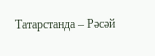Татарстанда – Рәсәй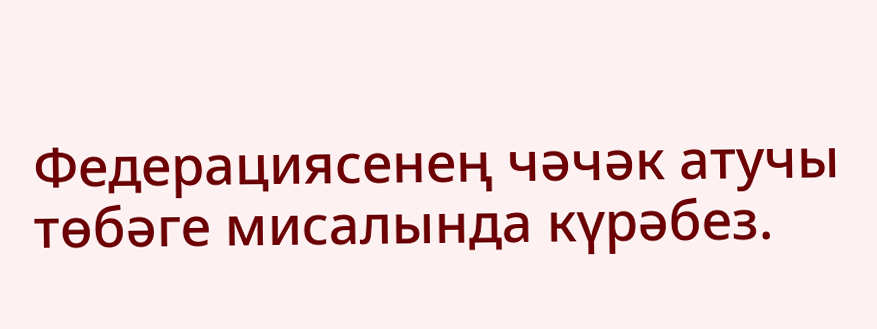Федерациясенең чәчәк атучы төбәге мисалында күрәбез.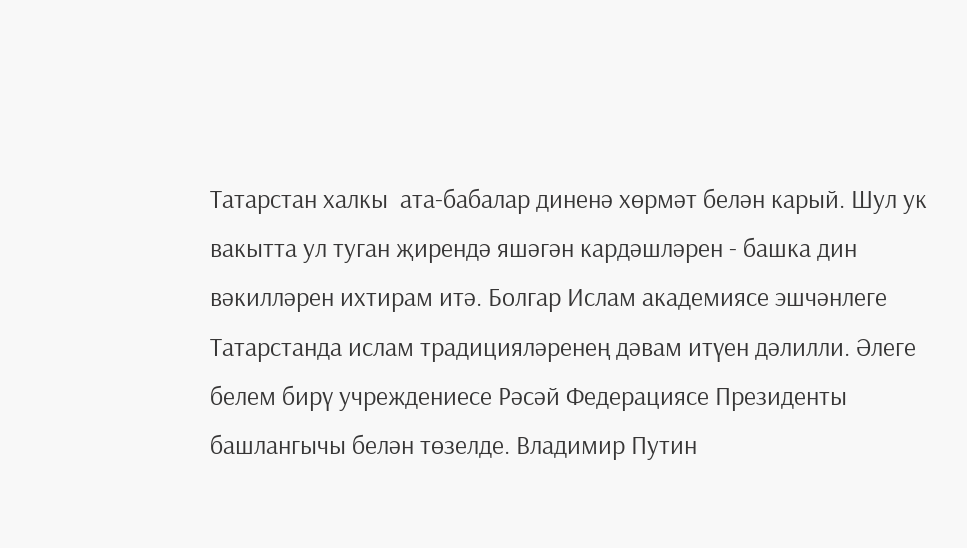Татарстан халкы  ата-бабалар диненә хөрмәт белән карый. Шул ук вакытта ул туган җирендә яшәгән кардәшләрен - башка дин вәкилләрен ихтирам итә. Болгар Ислам академиясе эшчәнлеге Татарстанда ислам традицияләренең дәвам итүен дәлилли. Әлеге белем бирү учреждениесе Рәсәй Федерациясе Президенты башлангычы белән төзелде. Владимир Путин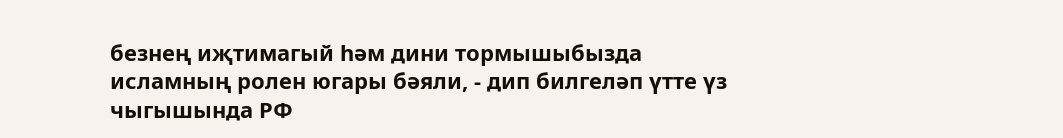безнең иҗтимагый һәм дини тормышыбызда исламның ролен югары бәяли, - дип билгеләп үтте үз чыгышында РФ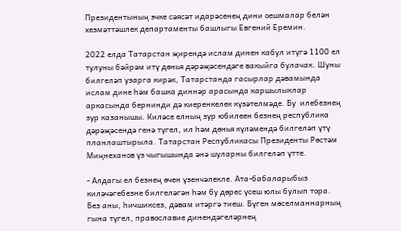Президентының эчке сәясәт идарәсенең дини оешмалар белән хезмәттәшлек департаменты башлыгы Евгений Еремин.

2022 елда Татарстан җирендә ислам динен кабул итүгә 1100 ел тулуны бәйрәм итү дөнья дәрәҗәсендәге вакыйга булачак. Шуны билгеләп узарга кирәк, Татарстанда гасырлар дәвамында ислам дине һәм башка диннәр арасында каршылыклар аркасында бернинди дә киеренкелек күзәтелмәде. Бу  илебезнең зур казанышы. Киләсе елның зур юбилеен безнең республика дәрәҗәсендә генә түгел, ил һәм дөнья күләмендә билгеләп үтү планлаштырыла. Татарстан Республикасы Президенты Рөстәм Миңнеханов үз чыгышында әнә шуларны билгеләп үтте.

- Алдагы ел безнең өчен үзенчәлекле. Ата-бабаларыбыз киләчәгебезне билгеләгән һәм бу дөрес үсеш юлы булып тора. Без аны, һичшиксез, дәвам итәргә тиеш. Бүген мөселманнарның гына түгел, православие динендәгеләрнең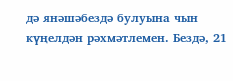дә янәшәбездә булуына чын күңелдән рәхмәтлемен. Бездә, 21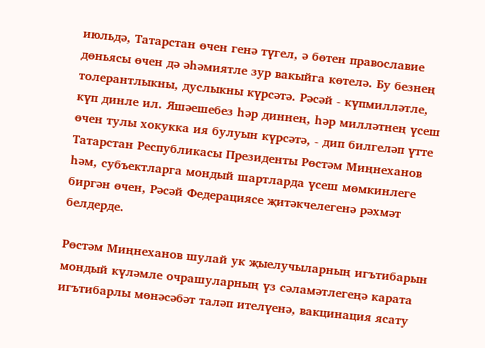июльдә, Татарстан өчен генә түгел, ә бөтен православие дөньясы өчен дә әһәмиятле зур вакыйга көтелә. Бу безнең толерантлыкны, дуслыкны күрсәтә. Рәсәй - күпмилләтле, күп динле ил. Яшәешебез һәр диннең, һәр милләтнең үсеш өчен тулы хокукка ия булуын күрсәтә, - дип билгеләп үтте Татарстан Республикасы Президенты Рөстәм Миңнеханов һәм, субъектларга мондый шартларда үсеш мөмкинлеге биргән өчен, Рәсәй Федерациясе җитәкчелегенә рәхмәт белдерде.

Рөстәм Миңнеханов шулай ук җыелучыларның игътибарын мондый күләмле очрашуларның үз сәламәтлегеңә карата игътибарлы мөнәсәбәт таләп ителүенә, вакцинация ясату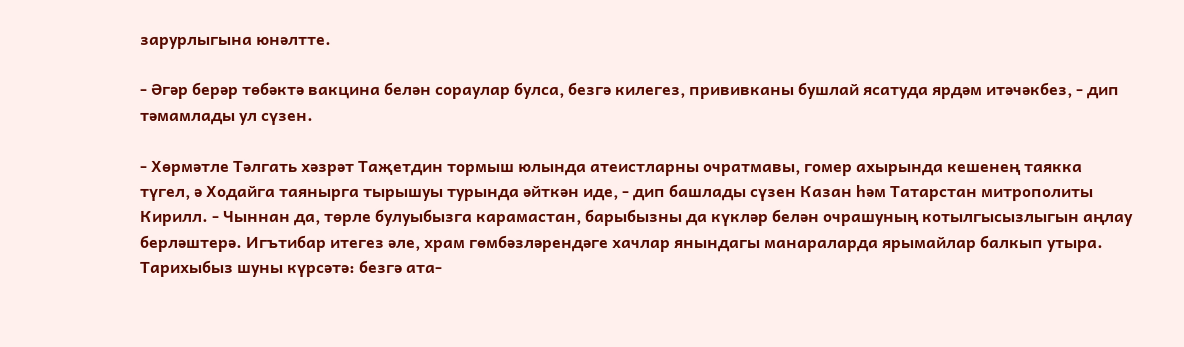зарурлыгына юнәлтте.

- Әгәр берәр төбәктә вакцина белән сораулар булса, безгә килегез, прививканы бушлай ясатуда ярдәм итәчәкбез, - дип тәмамлады ул сүзен.

- Хөрмәтле Тәлгать хәзрәт Таҗетдин тормыш юлында атеистларны очратмавы, гомер ахырында кешенең таякка түгел, ә Ходайга таянырга тырышуы турында әйткән иде, - дип башлады сүзен Казан һәм Татарстан митрополиты Кирилл. - Чыннан да, төрле булуыбызга карамастан, барыбызны да күкләр белән очрашуның котылгысызлыгын аңлау берләштерә. Игътибар итегез әле, храм гөмбәзләрендәге хачлар янындагы манараларда ярымайлар балкып утыра. Тарихыбыз шуны күрсәтә: безгә ата-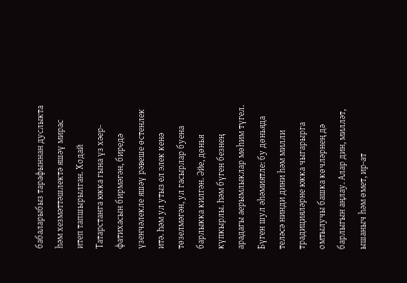бабаларыбыз тарафыннан дуслыкта һәм хезмәттәшлектә яшәү мирас итеп тапшырылган. Ходай Татарстанга юкка гына үз хәер-фатихасын бирмәгән, биредә үзенчәлекле яшәү рәвеше өстенлек итә. Һәм ул утыз ел элек кенә төзелмәгән, ул гасырлар буена барлыкка килгән. Әйе, дөнья күпкырлы. Һәм бүген безнең арадагы аерымлыклар мөһим түгел. Бүген шул әһәмиятле: бу дөньяда теләсә нинди дини һәм милли традицияләрне юкка чыгарырга омтылучы башка көчләрнең дә барлыгын аңлау. Алар дин, милләт, ышаныч һәм өмет, ир-ат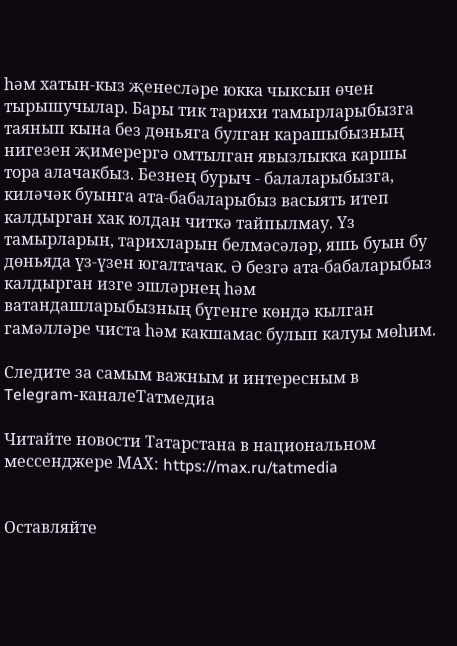һәм хатын-кыз җенесләре юкка чыксын өчен тырышучылар. Бары тик тарихи тамырларыбызга таянып кына без дөньяга булган карашыбызның нигезен җимерергә омтылган явызлыкка каршы тора алачакбыз. Безнең бурыч - балаларыбызга, киләчәк буынга ата-бабаларыбыз васыять итеп калдырган хак юлдан читкә тайпылмау. Үз тамырларын, тарихларын белмәсәләр, яшь буын бу дөньяда үз-үзен югалтачак. Ә безгә ата-бабаларыбыз калдырган изге эшләрнең һәм ватандашларыбызның бүгенге көндә кылган гамәлләре чиста һәм какшамас булып калуы мөһим.

Следите за самым важным и интересным в Telegram-каналеТатмедиа

Читайте новости Татарстана в национальном мессенджере MАХ: https://max.ru/tatmedia


Оставляйте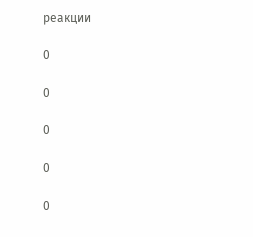реакции

0

0

0

0

0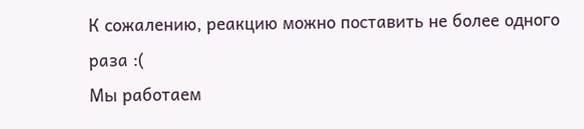К сожалению, реакцию можно поставить не более одного раза :(
Мы работаем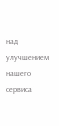над улучшением нашего сервиса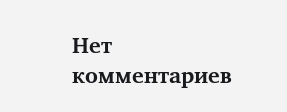Нет комментариев